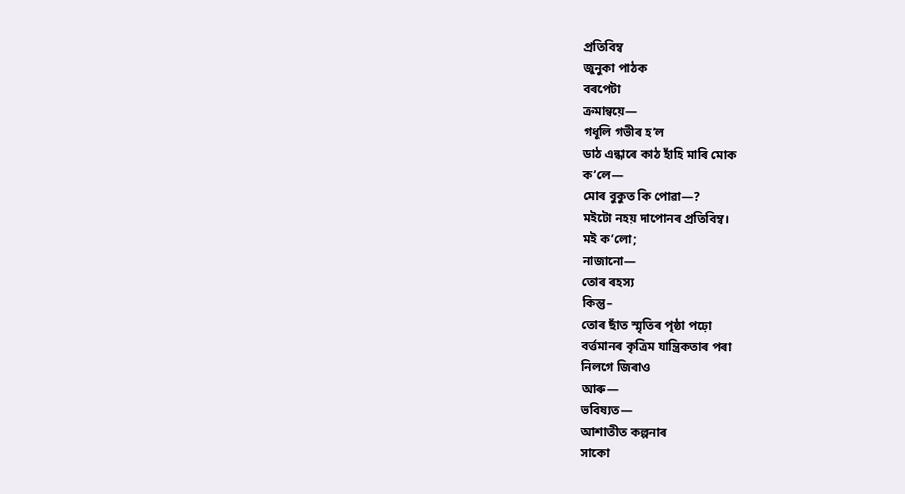প্ৰতিবিম্ব
জুনুকা পাঠক
বৰপেটা
ক্ৰমান্বয়ে—
গধূলি গভীৰ হ’ল
ডাঠ এন্ধাৰে কাঠ হাঁহি মাৰি মোক
ক’লে—
মোৰ বুকুত কি পোৱা—?
মইটো নহয় দাপোনৰ প্ৰতিবিম্ব।
মই ক’লো;
নাজানো—
তোৰ ৰহস্য
কিন্তু–
তোৰ ছাঁত স্মৃতিৰ পৃষ্ঠা পঢ়ো
বৰ্ত্তমানৰ কৃত্ৰিম যান্ত্ৰিকতাৰ পৰা
নিলগে জিৰাও
আৰু—
ভবিষ্যত—
আশাতীত কল্পনাৰ
সাকো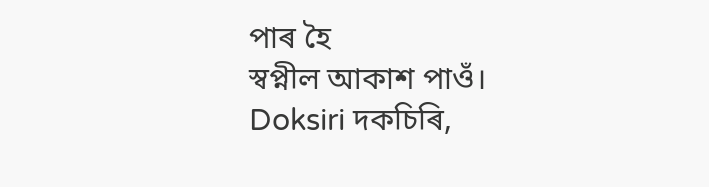পাৰ হৈ
স্বপ্নীল আকাশ পাওঁ।
Doksiri দকচিৰি,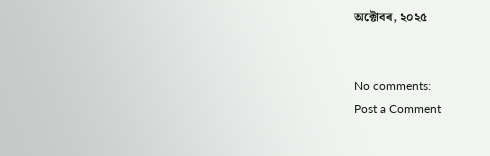অক্টোবৰ, ২০২৫


No comments:
Post a Comment